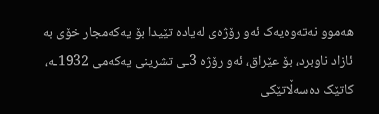هەموو نەتەوەیەک ئەو رۆژەی لەیادە تێیدا بۆ یەکەمجار خۆی بە ئازاد ناوبرد، بۆ عێراق، ئەو رۆژە 3ـی تشرینی یەکەمی 1932ـە، کاتێک دەسەڵاتێکی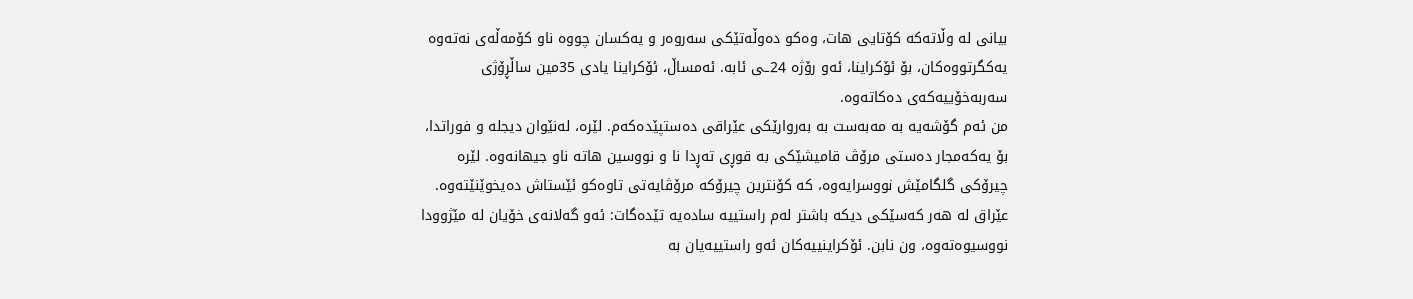بیانی لە وڵاتەکە کۆتایی هات، وەکو دەوڵەتێکی سەروەر و یەکسان چووە ناو کۆمەڵەی نەتەوە یەکگرتووەکان، بۆ ئۆکراینا، ئەو رۆژە 24ـی ئابە. ئەمساڵ، ئۆکراینا یادی 35مین ساڵڕۆژی سەربەخۆییەکەی دەکاتەوە.
من ئەم گۆشەیە بە مەبەست بە بەروارێکی عێراقی دەستپێدەکەم. لێرە، لەنێوان دیجلە و فوراتدا، بۆ یەکەمجار دەستی مرۆڤ قامیشێکی بە قوڕی تەڕدا نا و نووسین هاتە ناو جیهانەوە. لێرە چیرۆکی گلگامێش نووسرایەوە، کە کۆنترین چیرۆکە مرۆڤایەتی تاوەکو ئێستاش دەیخوێنێتەوە. عێراق لە هەر کەسێکی دیکە باشتر لەم راستییە سادەیە تێدەگات: ئەو گەلانەی خۆیان لە مێژوودا نووسیوەتەوە، ون نابن. ئۆکراینییەکان ئەو راستییەیان بە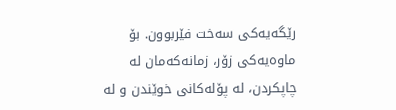رێگەیەکی سەخت فێربوون. بۆ ماوەیەکی زۆر، زمانەکەمان لە چاپکردن، لە پۆلەکانی خوێندن و لە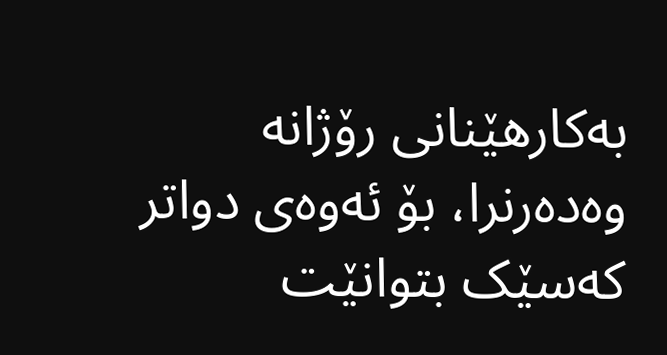بەکارهێنانی رۆژانە وەدەرنرا، بۆ ئەوەی دواتر کەسێک بتوانێت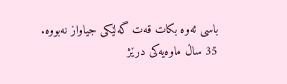باسی ئەوە بکات قەت گەلێکی جیاواز نەبووە.
35 ساڵ ماوەیەکی درێژ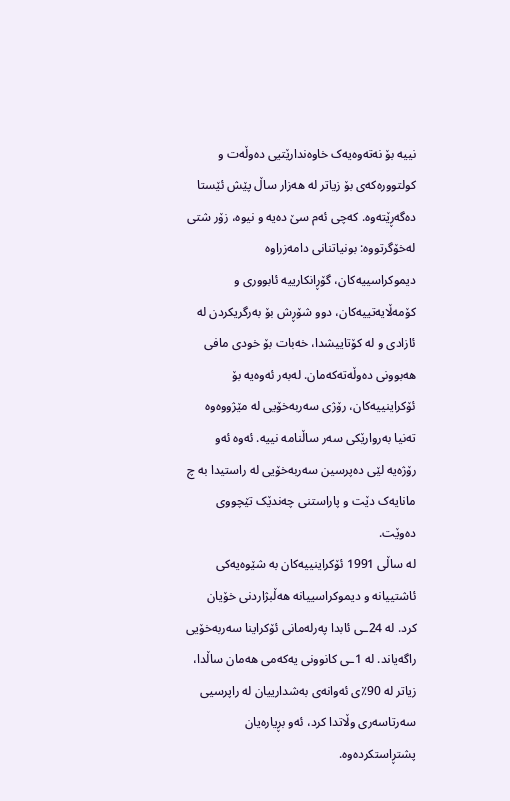نییە بۆ نەتەوەیەک خاوەندارێتیی دەوڵەت و کولتوورەکەی بۆ زیاتر لە هەزار ساڵ پێش ئێستا دەگەڕێتەوە. کەچی ئەم سێ دەیە و نیوە، زۆر شتی لەخۆگرتووە: بونیاتنانی دامەزراوە دیموکراسییەکان، گۆڕانکارییە ئابووری و کۆمەڵایەتییەکان، دوو شۆڕش بۆ بەرگریکردن لە ئازادی و لە کۆتاییشدا، خەبات بۆ خودی مافی هەبوونی دەوڵەتەکەمان. لەبەر ئەوەیە بۆ ئۆکراینییەکان، رۆژی سەربەخۆیی لە مێژووەوە تەنیا بەروارێکی سەر ساڵنامە نییە. ئەوە ئەو رۆژەیە لێی دەپرسین سەربەخۆیی لە راستیدا بە چ مانایەک دێت و پاراستنی چەندێک تێچووی دەوێت.
لە ساڵی 1991 ئۆکراینییەکان بە شێوەیەکی ئاشتییانە و دیموکراسییانە هەڵبژاردنی خۆیان کرد. لە 24ـی ئابدا پەرلەمانی ئۆکراینا سەربەخۆیی راگەیاند. لە 1ـی کانوونی یەکەمی هەمان ساڵدا، زیاتر لە 90٪ی ئەوانەی بەشدارییان لە راپرسیی سەرتاسەری وڵاتدا کرد، ئەو بڕیارەیان پشتڕاستکردەوە.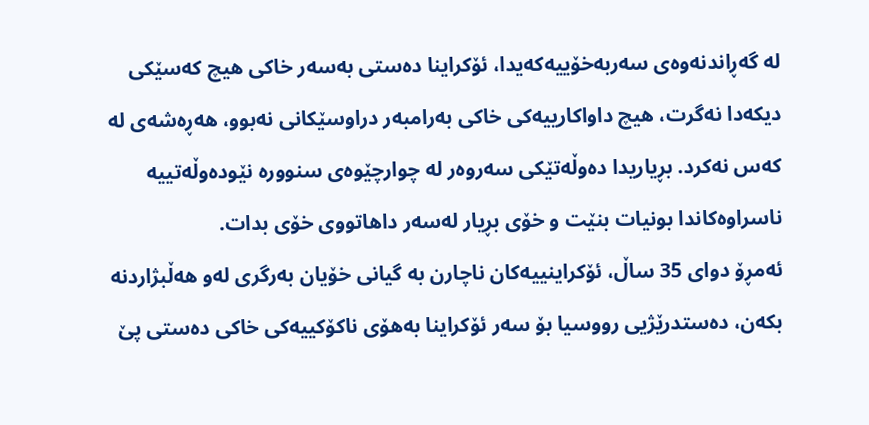لە گەڕاندنەوەی سەربەخۆییەکەیدا، ئۆکراینا دەستی بەسەر خاکی هیچ کەسێکی دیکەدا نەگرت، هیچ داواکارییەکی خاکی بەرامبەر دراوسێکانی نەبوو، هەڕەشەی لە کەس نەکرد. بڕیاریدا دەوڵەتێکی سەروەر لە چوارچێوەی سنوورە نێودەوڵەتییە ناسراوەکاندا بونیات بنێت و خۆی بڕیار لەسەر داهاتووی خۆی بدات.
ئەمڕۆ دوای 35 ساڵ، ئۆکراینییەکان ناچارن بە گیانی خۆیان بەرگری لەو هەڵبژاردنە بکەن، دەستدرێژیی رووسیا بۆ سەر ئۆکراینا بەهۆی ناکۆکییەکی خاکی دەستی پێ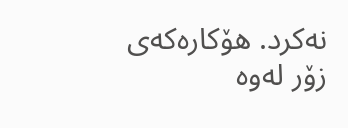نەکرد. هۆکارەکەی زۆر لەوە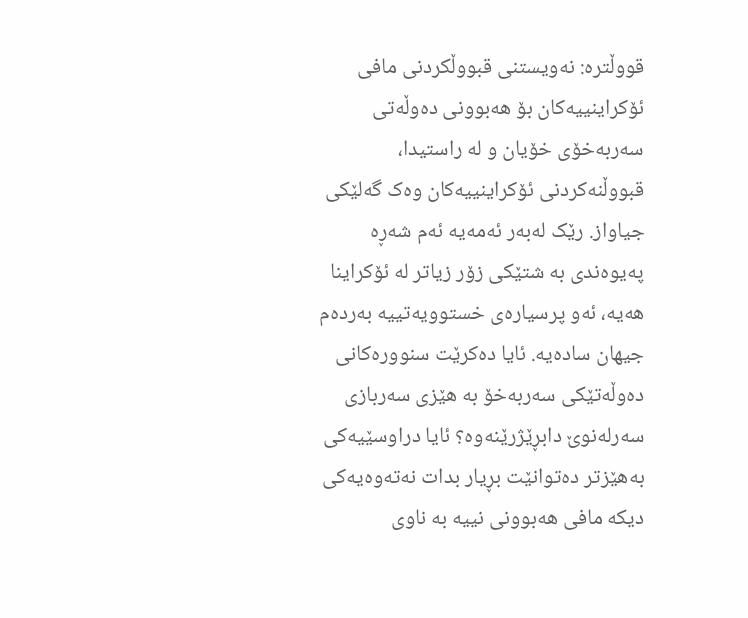قووڵترە: نەویستنی قبووڵکردنی مافی ئۆکراینییەکان بۆ هەبوونی دەوڵەتی سەربەخۆی خۆیان و لە راستیدا، قبووڵنەکردنی ئۆکراینییەکان وەک گەلێکی جیاواز. رێک لەبەر ئەمەیە ئەم شەڕە پەیوەندی بە شتێکی زۆر زیاتر لە ئۆکراینا هەیە، ئەو پرسیارەی خستوویەتییە بەردەم جیهان سادەیە. ئایا دەکرێت سنوورەکانی دەوڵەتێکی سەربەخۆ بە هێزی سەربازی سەرلەنوێ دابڕێژرێنەوە؟ ئایا دراوسێیەکی بەهێزتر دەتوانێت بڕیار بدات نەتەوەیەکی دیکە مافی هەبوونی نییە بە ناوی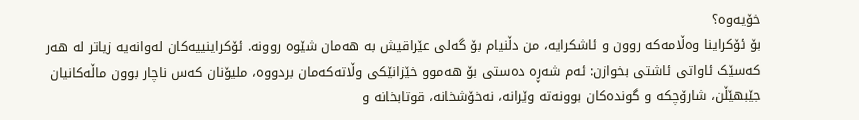خۆیەوە؟
بۆ ئۆکراینا وەڵامەکە روون و ئاشکرایە، من دڵنیام بۆ گەلی عێراقیش بە هەمان شێوە روونە. ئۆکراینییەکان لەوانەیە زیاتر لە هەر کەسێک ئاواتی ئاشتی بخوازن: ئەم شەڕە دەستی بۆ هەموو خێزانێکی وڵاتەکەمان بردووە، ملیۆنان کەس ناچار بوون ماڵەکانیان جێبهێڵن، شارۆچکە و گوندەکان بوونەتە وێرانە، نەخۆشخانە، قوتابخانە و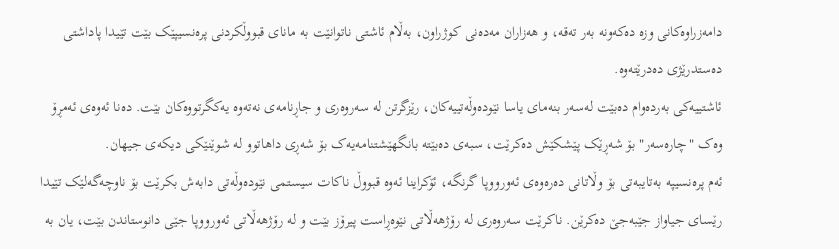دامەزراوەکانی وزە دەکەونە بەر تەقە، و هەزاران مەدەنی کوژراون، بەڵام ئاشتی ناتوانێت بە مانای قبووڵکردنی پرەنسیپێک بێت تێیدا پاداشتی دەستدرێژی دەدرێتەوە.
ئاشتییەکی بەردەوام دەبێت لەسەر بنەمای یاسا نێودەوڵەتییەکان، رێزگرتن لە سەروەری و جاڕنامەی نەتەوە یەکگرتووەکان بێت. دەنا ئەوەی ئەمڕۆ وەک "چارەسەر" بۆ شەڕێک پێشکێش دەکرێت، سبەی دەبێتە بانگهێشتنامەیەک بۆ شەڕی داهاتوو لە شوێنێکی دیکەی جیهان.
ئەم پرەنسیپە بەتایبەتی بۆ وڵاتانی دەرەوەی ئەورووپا گرنگە، ئۆکراینا ئەوە قبووڵ ناکات سیستمی نێودەوڵەتی دابەش بکرێت بۆ ناوچەگەلێک تێیدا رێسای جیاواز جێبەجێ دەکرێن. ناکرێت سەروەری لە رۆژهەڵاتی نێوەڕاست پیرۆز بێت و لە رۆژهەڵاتی ئەورووپا جێی دانوستاندن بێت، یان بە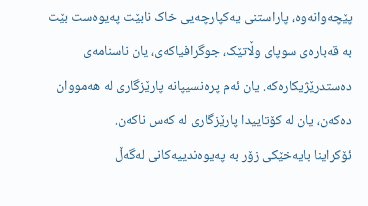پێچەوانەوە، پاراستنی یەکپارچەیی خاک نابێت پەیوەست بێت بە قەبارەی سوپای وڵاتێک، جوگرافیاکەی، یان ناسنامەی دەستدرێژیکارەکە. یان ئەم پرەنسیپانە پارێزگاری لە هەمووان دەکەن، یان لە کۆتاییدا پارێزگاری لە کەس ناکەن.
ئۆکراینا بایەخێکی زۆر بە پەیوەندییەکانی لەگەڵ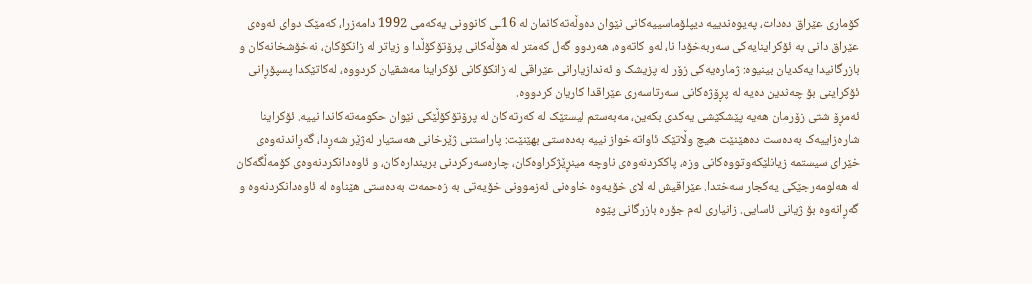کۆماری عێراق دەدات، پەیوەندییە دیپلۆماسییەکانی نێوان دەوڵەتەکانمان لە 16ـی کانوونی یەکەمی 1992 دامەزرا، کەمێک دوای ئەوەی عێراق دانی بە ئۆکراینایەکی سەربەخۆدا نا، لەو کاتەوە، هەردوو گەل کەمتر لە هۆڵەکانی پرۆتۆکۆڵدا و زیاتر لە زانکۆکان، نەخۆشخانەکان و بازرگانیدا یەکدیان بینیوە: ژمارەیەکی زۆر لە پزیشک و ئەندازیارانی عێراقی لە زانکۆکانی ئۆکراینا مەشقیان کردووە، لەکاتێکدا پسپۆڕانی ئۆکراینی بۆ چەندین دەیە لە پڕۆژەکانی سەرتاسەری عێراقدا کاریان کردووە.
ئەمڕۆ شتی زۆرمان هەیە پێشکێشی یەکدی بکەین، مەبەستم لیستێک لە کەرتەکان لە پرۆتۆکۆڵێکی نێوان حکومەتەکاندا نییە. ئۆکراینا شارەزاییەک بەدەست دەهێنێت هیچ وڵاتێک ئاواتەخواز نییە بەدەستی بهێنێت: پاراستنی ژێرخانی هەستیار لەژێر شەڕدا، گەڕاندنەوەی خێرای سیستمە زیانلێکەوتووەکانی وزە، پاککردنەوەی ناوچە مینڕێژکراوەکان، چارەسەرکردنی بریندارەکان، و ئاوەدانکردنەوەی کۆمەڵگەکان لە هەلومەرجێکی یەکجار سەختدا. عێراقیش لە لای خۆیەوە خاوەنی ئەزموونی خۆیەتی بە زەحمەت بەدەستی هێناوە لە ئاوەدانکردنەوە و گەڕانەوە بۆ ژیانی ئاسایی. زانیاری لەم جۆرە بازرگانی پێوە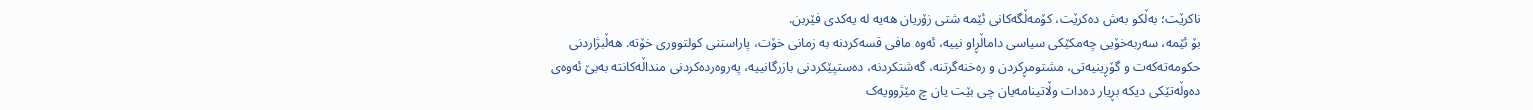ناکرێت؛ بەڵکو بەش دەکرێت، کۆمەڵگەکانی ئێمە شتی زۆریان هەیە لە یەکدی فێربن.
بۆ ئێمە، سەربەخۆیی چەمکێکی سیاسی داماڵڕاو نییە، ئەوە مافی قسەکردنە بە زمانی خۆت، پاراستنی کولتووری خۆتە. هەڵبژاردنی حکومەتەکەت و گۆڕینیەتی، مشتومڕکردن و رەخنەگرتنە، گەشتکردنە، دەستپێکردنی بازرگانییە، پەروەردەکردنی منداڵەکانتە بەبێ ئەوەی دەوڵەتێکی دیکە بڕیار دەدات وڵاتینامەیان چی بێت یان چ مێژوویەک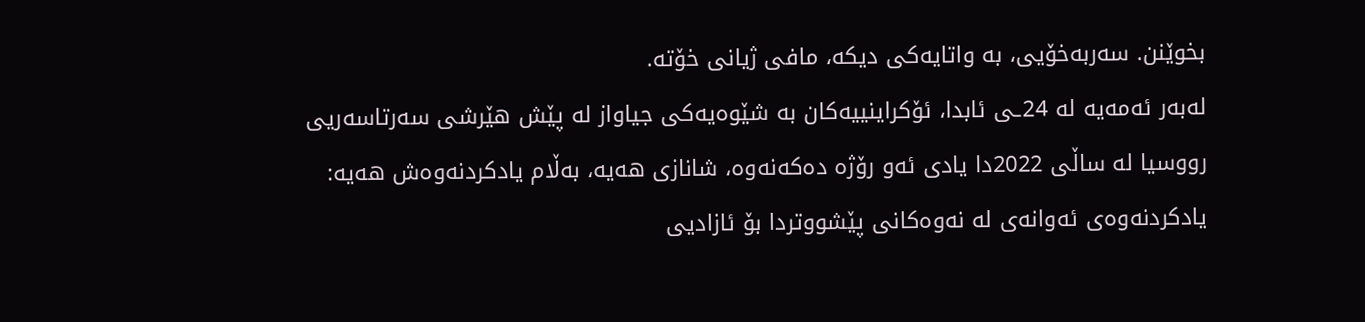بخوێنن. سەربەخۆیی، بە واتایەکی دیکە، مافی ژیانی خۆتە.
لەبەر ئەمەیە لە 24ـی ئابدا، ئۆکراینییەکان بە شێوەیەکی جیاواز لە پێش هێرشی سەرتاسەریی رووسیا لە ساڵی 2022دا یادی ئەو رۆژە دەکەنەوە، شانازی هەیە، بەڵام یادکردنەوەش هەیە: یادکردنەوەی ئەوانەی لە نەوەکانی پێشووتردا بۆ ئازادیی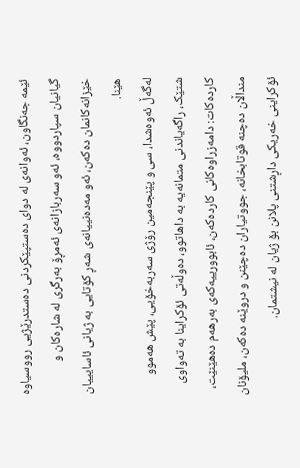ئێمە جەنگاون، ئەوانەی لە دوای دەستپێکردنی دەستدرێژیی رووسیاوە گیانیان سپاردووە، ئەو سەربازانەی ئەمڕۆ بەرگری لە شارەکان و خێزانەکانمان دەکەن، ئەو مەدەنییانەی شەڕ کۆتایی بە ژیانی ئاسایییان هێنا.
لەگەڵ ئەوەشدا، سی و پێنجەمین رۆژی سەربەخۆیی، پێش هەموو شتێک، راگەیاندنی متمانەیە بە داهاتوو، دەوڵەتی ئۆکراینا بە تەواوی کاردەکات: دامەزراوەکانی کاردەکەن، ئابوورییەکەی بەرهەم دەهێنێت، منداڵان دەچنە قوتابخانە، جووتیاران دەچێنن و دروێنە دەکەن، ملیۆنان ئۆکراینی خەریکی داڕشتنی پلانن بۆ ژیان لە نیشتمان.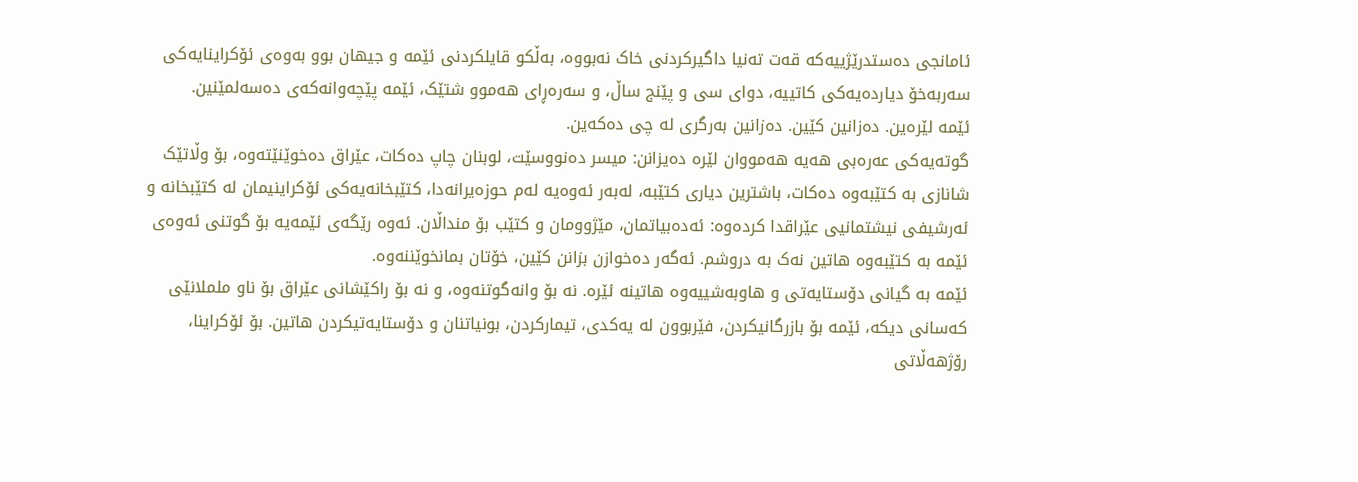ئامانجی دەستدرێژییەکە قەت تەنیا داگیرکردنی خاک نەبووە، بەڵکو قایلکردنی ئێمە و جیهان بوو بەوەی ئۆکراینایەکی سەربەخۆ دیاردەیەکی کاتییە، دوای سی و پێنج ساڵ، و سەرەڕای هەموو شتێک، ئێمە پێچەوانەکەی دەسەلمێنین.
ئێمە لێرەین. دەزانین کێین. دەزانین بەرگری لە چی دەکەین.
گوتەیەکی عەرەبی هەیە هەمووان لێرە دەیزانن: میسر دەنووسێت، لوبنان چاپ دەکات، عێراق دەخوێنێتەوە، بۆ وڵاتێک شانازی بە کتێبەوە دەکات، باشترین دیاری کتێبە، لەبەر ئەوەیە لەم حوزەیرانەدا، کتێبخانەیەکی ئۆکراینیمان لە کتێبخانە و ئەرشیفی نیشتمانیی عێراقدا کردەوە: ئەدەبیاتمان، مێژوومان و کتێب بۆ منداڵان. ئەوە رێگەی ئێمەیە بۆ گوتنی ئەوەی ئێمە بە کتێبەوە هاتین نەک بە دروشم. ئەگەر دەخوازن بزانن کێین، خۆتان بمانخوێننەوە.
ئێمە بە گیانی دۆستایەتی و هاوبەشییەوە هاتینە ئێرە. نە بۆ وانەگوتنەوە، و نە بۆ راکێشانی عێراق بۆ ناو ململانێی کەسانی دیکە، ئێمە بۆ بازرگانیکردن، فێربوون لە یەکدی، تیمارکردن، بونیاتنان و دۆستایەتیکردن هاتین. بۆ ئۆکراینا، رۆژهەڵاتی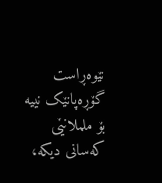نێوەڕاست گۆڕەپانێک نییە بۆ ململانێی کەسانی دیکە،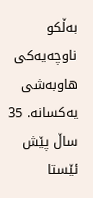بەڵکو ناوچەیەکی هاوبەشی یەکسانە. 35 ساڵ پێش ئێستا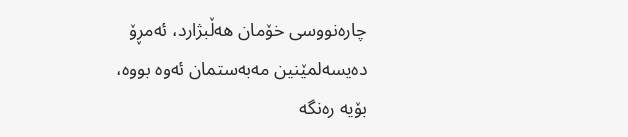چارەنووسی خۆمان هەڵبژارد، ئەمڕۆ دەیسەلمێنین مەبەستمان ئەوە بووە، بۆیە رەنگە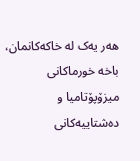هەر یەک لە خاکەکانمان، باخە خورماکانی میزۆپۆتامیا و دەشتاییەکانی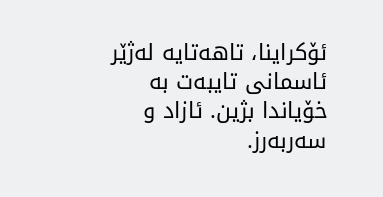ئۆکراینا، تاهەتایە لەژێر ئاسمانی تایبەت بە خۆیاندا بژین. ئازاد و سەربەرز.